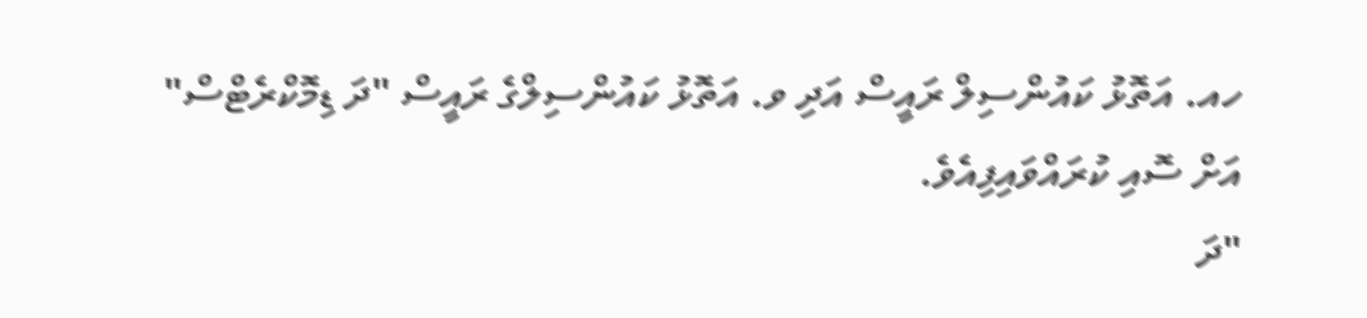ހއ. އަތޮޅު ކައުންސިލް ރައީސް އަދި ވ. އަތޮޅު ކައުންސިލްގެ ރައީސް "ދަ ޑިމޮކްރެޓްސް" އަށް ސޮއި ކުރައްވައިފިއެވެ.
"ދަ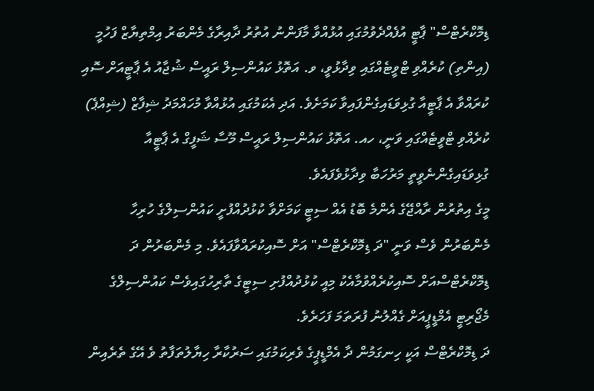ޑިމޮކްރެޓްސް" ޕާޓީ އުފެއްދެވުމުގައި އުޅުއްވާ މާފަންނު އުތުރު ދާއިރާގެ މެންބަރު އިމްތިޔާޒް ފަހުމީ (އިންތި) ކުރެއްވި ޓްވީޓެއްގައި ވިދާޅުވީ، ވ. އަތޮޅު ކައުންސިލް ރައީސް ޝުޖާއު އެ ޕާޓީއަށް ސޮއި ކުރައްވާ އެ ޕާޓީއާ ގުޅިވަޑައިގެންފައިވާ ކަމަށެވެ. އަދި އެކަމުގައި އުޅުއްވާ މުހައްމަދު ޝިފާޒް (ޝިއްޕެ) ކުރެއްވި ޓްވީޓެއްގައި ވަނީ، ހއ. އަތޮޅު ކައުންސިލް ރައީސް މޫސާ ޝަފީގް އެ ޕާޓީއާ ގުޅިވަޑައިގެންނެވީތީ މަރުހަބާ ވިދާޅުވެފައެވެ.
މީގެ އިތުރުން ރާއްޖޭގެ އެންމެ ބޮޑު އެއް ސިޓީ ކަމަށްވާ ކުޅުދުއްފުށީ ކައުންސިލްގެ ހުރިހާ މެންބަރުން ވެސް ވަނީ "ދަ ޑިމޮކްރެޓްސް" އަށް ސޮއިކުރައްވާފައެވެ. މި މެންބަރުން ދަ ޑިމޮކްރެޓްސްއަށް ސޮއިކުރެއްވުމާއެކު މިއީ ކުޅުދުއްފުށި ސިޓީގެ ތާރިހުގައިވެސް ކައުންސިލްގެ މެޖޯރިޓީ އެމްޑީޕީއަށް ގެއްލުނު ފުރަތަމަ ފަހަރެވެ.
ދަ ޑިމޮކްރެޓްސް އަކީ ހިނގަމުން ދާ އެމްޑީޕީގެ ވެރިކަމުގައި ސަރުކާރާ ހިޔާލުތަފާތު ވެ އޭގެ ތެރެއިން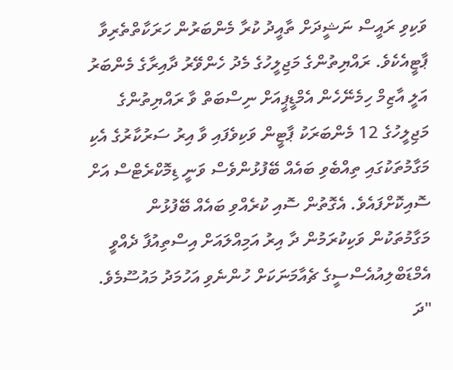ވަކިވި ރައީސް ނަޝީދަށް ތާއީދު ކުރާ މެންބަރުން ހަރަކާތްތެރިވާ ޕާޓީއެކެވެ. ރައްޔިތުންގެ މަޖިލީހުގެ މެދު ހެންވޭރު ދާއިރާގެ މެންބަރު އަލީ އާޒިމް ހިމެނޭހެން އެމްޑީޕީއަށް ނިސްބަތް ވާ ރައްޔިތުންގެ މަޖިލީހުގެ 12 މެންބަރަކު ޕާޓީން ވަކިވެފައި ވާ އިރު ސަރުކާރުގެ އެކި މަގާމުތަކުގައި ތިއްބެވި ބައެއް ބޭފުޅުންވެސް ވަނީ ޑިމޮކްރެޓްސް އަށް ސޮއިކޮށްފައެވެ. އެގޮތުން ސޮއި ކުރެއްވި ބައެއް ބޭފުޅުން މަގާމުތަކުން ވަކިކުރަމުން ދާ އިރު އަމިއްލައަށް އިސްތިއުފާ ދެއްވީ އެމްޑަބްލިއުއެސްސީގެ ޗެއާމަނަކަށް ހުންނެވި އަހުމަދު މައުސޫމެވެ.
"ދަ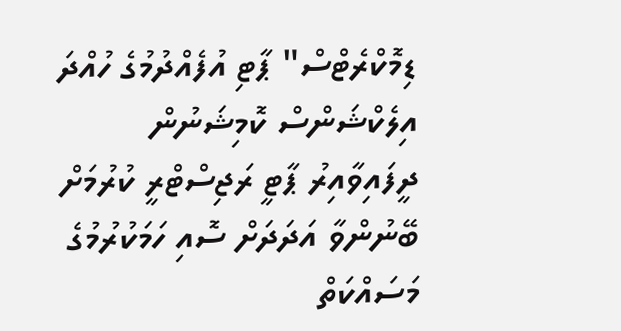ޑިމޮކްރެޓްސް" ޕާޓި އުފެއްދުމުގެ ހުއްދަ އިލެކްޝަންސް ކޮމިޝަނުން ދީފައިވާއިރު ޕާޓީ ރަޖިސްޓްރީ ކުރުމަށް ބޭނުންވާ އަދަދަށް ސޮއި ހަމަކުރުމުގެ މަސައްކަތް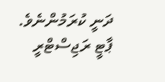ދަނީ ކުރަމުންނެވެ. ޕާޓީ ރަޖިސްޓްރީ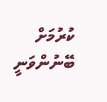ކުރުމަށް ބޭނުންވަނީ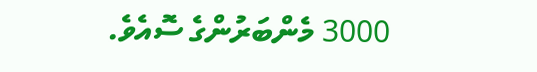3000 މެންބަރުންގެ ސޮއެވެ.